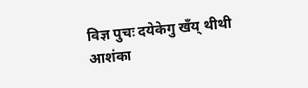विज्ञ पुचः दयेकेगु खँय् थीथी आशंका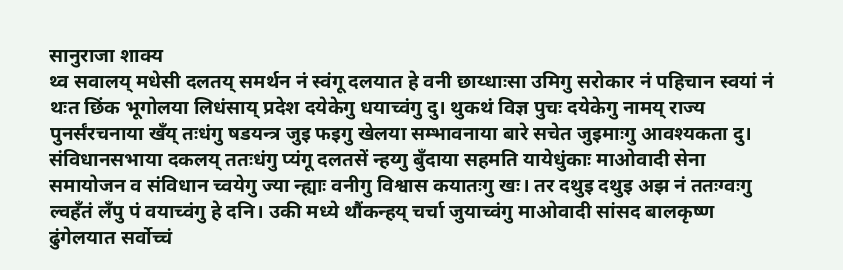सानुराजा शाक्य
थ्व सवालय् मधेसी दलतय् समर्थन नं स्वंगू दलयात हे वनी छाय्धाःसा उमिगु सरोकार नं पहिचान स्वयां नं थःत छिंक भूगोलया लिधंसाय् प्रदेश दयेकेगु धयाच्वंगु दु। थुकथं विज्ञ पुचः दयेकेगु नामय् राज्य पुनर्संरचनाया खँय् तःधंगु षडयन्त्र जुइ फइगु खेलया सम्भावनाया बारे सचेत जुइमाःगु आवश्यकता दु।
संविधानसभाया दकलय् ततःधंगु प्यंगू दलतसें न्हय्गु बुँदाया सहमति यायेधुंकाः माओवादी सेना समायोजन व संविधान च्वयेगु ज्या न्ह्याः वनीगु विश्वास कयातःगु खः। तर दथुइ दथुइ अझ नं ततःग्वःगु ल्वहँतं लँपु पं वयाच्वंगु हे दनि। उकी मध्ये थौंकन्हय् चर्चा जुयाच्वंगु माओवादी सांसद बालकृष्ण ढुंगेलयात सर्वोच्चं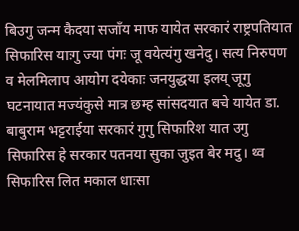बिउगु जन्म कैदया सजाँय माफ यायेत सरकारं राष्ट्रपतियात सिफारिस याःगु ज्या पंगः जू वयेत्यंगु खनेदु। सत्य निरुपण व मेलमिलाप आयोग दयेकाः जनयुद्धया इलय् जूगु घटनायात मज्यंकुसे मात्र छम्ह सांसदयात बचे यायेत डा. बाबुराम भट्टराईया सरकारं गुगु सिफारिश यात उगु सिफारिस हे सरकार पतनया सुका जुइत बेर मदु। थ्व सिफारिस लित मकाल धाःसा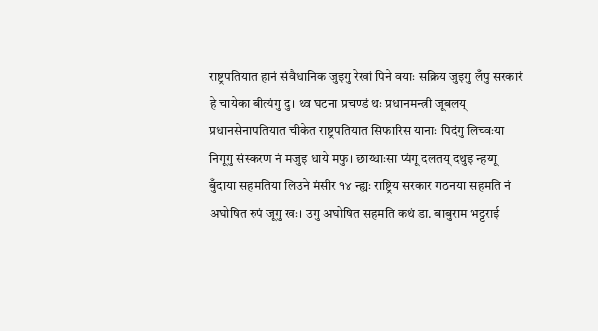राष्ट्रपतियात हानं संवैधानिक जुइगु रेखां पिने वयाः सक्रिय जुइगु लँपु सरकारं हे चायेका बीत्यंगु दु। थ्व घटना प्रचण्डं थः प्रधानमन्त्री जूबलय् प्रधानसेनापतियात चीकेत राष्ट्रपतियात सिफारिस यानाः पिदंगु लिच्वःया निगूगु संस्करण नं मजुइ धाये मफु। छाय्धाःसा प्यंगू दलतय् दथुइ न्हय्गू बुँदाया सहमतिया लिउने मंसीर १४ न्ह्यः राष्ट्रिय सरकार गठनया सहमति नं अघोषित रुपं जूगु खः। उगु अघोषित सहमति कथं डा. बाबुराम भट्टराई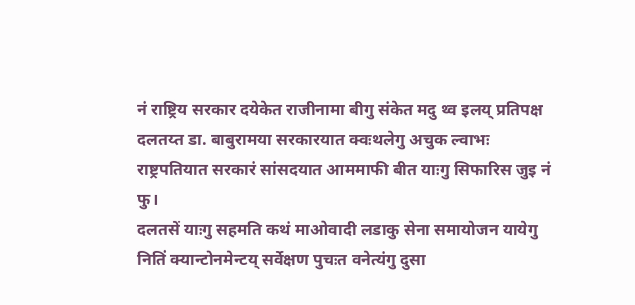नं राष्ट्रिय सरकार दयेकेत राजीनामा बीगु संकेत मदु थ्व इलय् प्रतिपक्ष दलतय्त डा. बाबुरामया सरकारयात क्वःथलेगु अचुक ल्वाभः राष्ट्रपतियात सरकारं सांसदयात आममाफी बीत याःगु सिफारिस जुइ नं फु।
दलतसें याःगु सहमति कथं माओवादी लडाकु सेना समायोजन यायेगु नितिं क्यान्टोनमेन्टय् सर्वेक्षण पुचःत वनेत्यंगु दुसा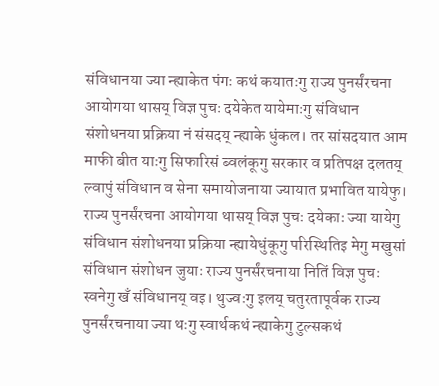संविधानया ज्या न्ह्याकेत पंगः कथं कयातःगु राज्य पुनर्संरचना आयोगया थासय् विज्ञ पुचः दयेकेत यायेमाःगु संविधान संशोधनया प्रक्रिया नं संसदय् न्ह्याके धुंकल। तर सांसदयात आम माफी बीत याःगु सिफारिसं ब्वलंकूगु सरकार व प्रतिपक्ष दलतय् ल्वापुं संविधान व सेना समायोजनाया ज्यायात प्रभावित यायेफु।
राज्य पुनर्संरचना आयोगया थासय् विज्ञ पुचः दयेकाः ज्या यायेगु संविधान संशोधनया प्रक्रिया न्ह्यायेधुंकूगु परिस्थितिइ मेगु मखुसां संविधान संशोधन जुयाः राज्य पुनर्संरचनाया नितिं विज्ञ पुचः स्वनेगु खँ संविधानय् वइ। थुज्वःगु इलय् चतुरतापूर्वक राज्य पुनर्संरचनाया ज्या थःगु स्वार्थकथं न्ह्याकेगु टुल्सकथं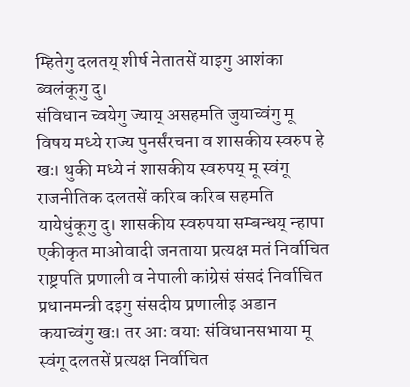म्हितेगु दलतय् शीर्ष नेतातसें याइगु आशंका ब्वलंकूगु दु।
संविधान च्वयेगु ज्याय् असहमति जुयाच्वंगु मू विषय मध्ये राज्य पुनर्संरचना व शासकीय स्वरुप हे खः। थुकी मध्ये नं शासकीय स्वरुपय् मू स्वंगू राजनीतिक दलतसें करिब करिब सहमति यायेधुंकूगु दु। शासकीय स्वरुपया सम्बन्धय् न्हापा एकीकृत माओवादी जनताया प्रत्यक्ष मतं निर्वाचित राष्ट्रपति प्रणाली व नेपाली कांग्रेसं संसदं निर्वाचित प्रधानमन्त्री दइगु संसदीय प्रणालीइ अडान कयाच्वंगु खः। तर आः वयाः संविधानसभाया मू स्वंगू दलतसें प्रत्यक्ष निर्वाचित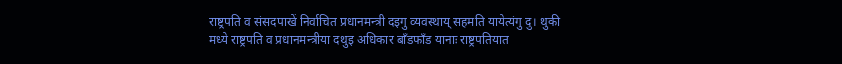राष्ट्रपति व संसदपाखें निर्वाचित प्रधानमन्त्री दइगु व्यवस्थाय् सहमति यायेत्यंगु दु। थुकी मध्ये राष्ट्रपति व प्रधानमन्त्रीया दथुइ अधिकार बाँडफाँड यानाः राष्ट्रपतियात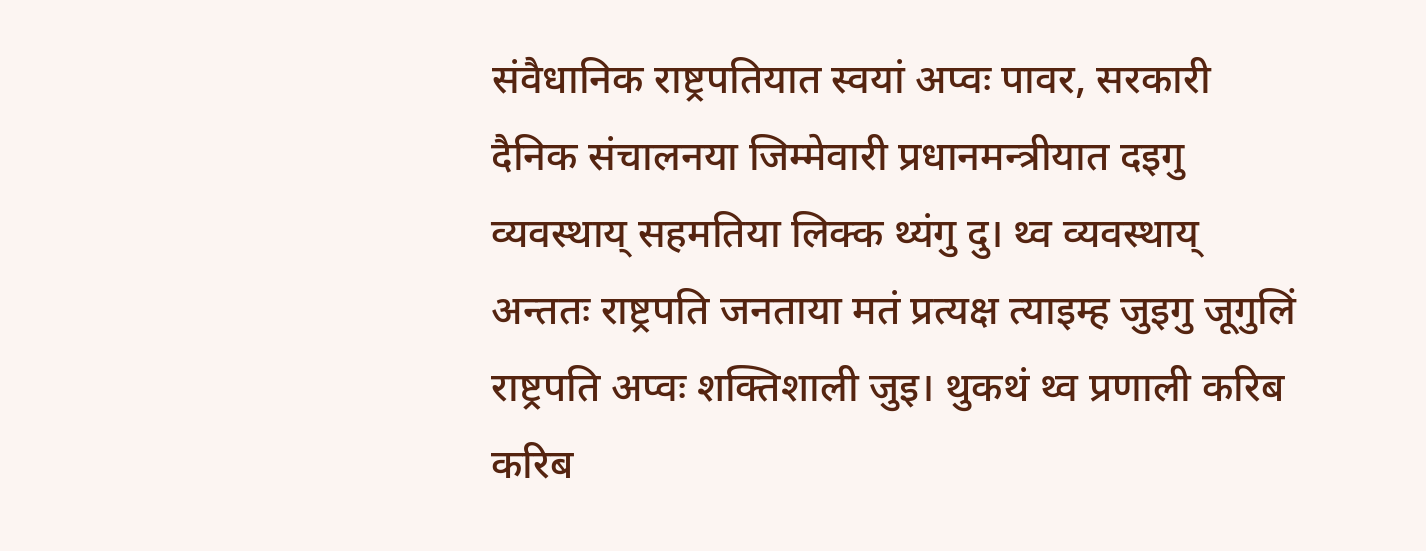संवैधानिक राष्ट्रपतियात स्वयां अप्वः पावर, सरकारी दैनिक संचालनया जिम्मेवारी प्रधानमन्त्रीयात दइगु व्यवस्थाय् सहमतिया लिक्क थ्यंगु दु। थ्व व्यवस्थाय् अन्ततः राष्ट्रपति जनताया मतं प्रत्यक्ष त्याइम्ह जुइगु जूगुलिं राष्ट्रपति अप्वः शक्तिशाली जुइ। थुकथं थ्व प्रणाली करिब करिब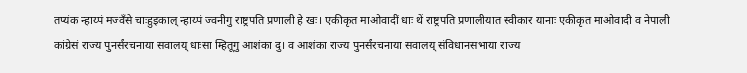तप्यंक न्हाय्पं मज्वँसे चाःहुइकाल् न्हाय्पं ज्वनीगु राष्ट्रपति प्रणाली हे खः। एकीकृत माओवादीं धाः थें राष्ट्रपति प्रणालीयात स्वीकार यानाः एकीकृत माओवादी व नेपाली कांग्रेसं राज्य पुनर्संरचनाया सवालय् धाःसा म्हितूगु आशंका दु। व आशंका राज्य पुनर्संरचनाया सवालय् संविधानसभाया राज्य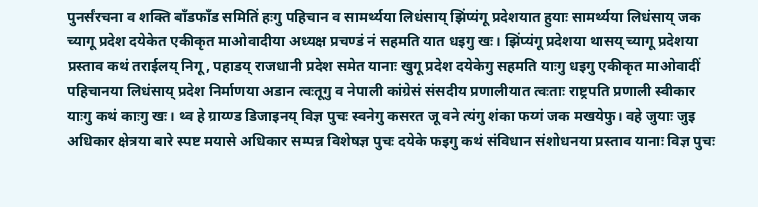पुनर्संरचना व शक्ति बाँडफाँड समितिं हःगु पहिचान व सामर्थ्यया लिधंसाय् झिंप्यंगू प्रदेशयात हुयाः सामर्थ्यया लिधंसाय् जक च्यागू प्रदेश दयेकेत एकीकृत माओवादीया अध्यक्ष प्रचण्डं नं सहमति यात धइगु खः। झिंप्यंगू प्रदेशया थासय् च्यागू प्रदेशया प्रस्ताव कथं तराईलय् निगू, पहाडय् राजधानी प्रदेश समेत यानाः खुगू प्रदेश दयेकेगु सहमति याःगु धइगु एकीकृत माओवादीं पहिचानया लिधंसाय् प्रदेश निर्माणया अडान त्वःतूगु व नेपाली कांग्रेसं संसदीय प्रणालीयात त्वःताः राष्ट्रपति प्रणाली स्वीकार याःगु कथं काःगु खः। थ्व हे ग्राय्ण्ड डिजाइनय् विज्ञ पुचः स्वनेगु कसरत जू वने त्यंगु शंका फय्गं जक मखयेफु। वहे जुयाः जुइ अधिकार क्षेत्रया बारे स्पष्ट मयासे अधिकार सम्पन्न विशेषज्ञ पुचः दयेके फइगु कथं संविधान संशोधनया प्रस्ताव यानाः विज्ञ पुचः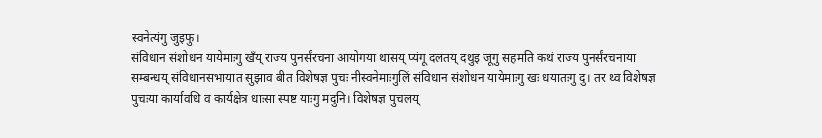स्वनेत्यंगु जुइफु।
संविधान संशोधन यायेमाःगु खँय् राज्य पुनर्संरचना आयोगया थासय् प्यंगू दलतय् दथुइ जूगु सहमति कथं राज्य पुनर्संरचनाया सम्बन्धय् संविधानसभायात सुझाव बीत विशेषज्ञ पुचः नीस्वनेमाःगुलिं संविधान संशोधन यायेमाःगु खः धयातःगु दु। तर थ्व विशेषज्ञ पुचःया कार्यावधि व कार्यक्षेत्र धाःसा स्पष्ट याःगु मदुनि। विशेषज्ञ पुचलय्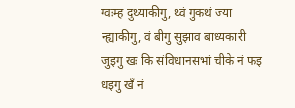ग्वःम्ह दुथ्याकीगु, थ्वं गुकथं ज्या न्ह्याकीगु, वं बीगु सुझाव बाध्यकारी जुइगु खः कि संविधानसभां चीके नं फइ धइगु खँ नं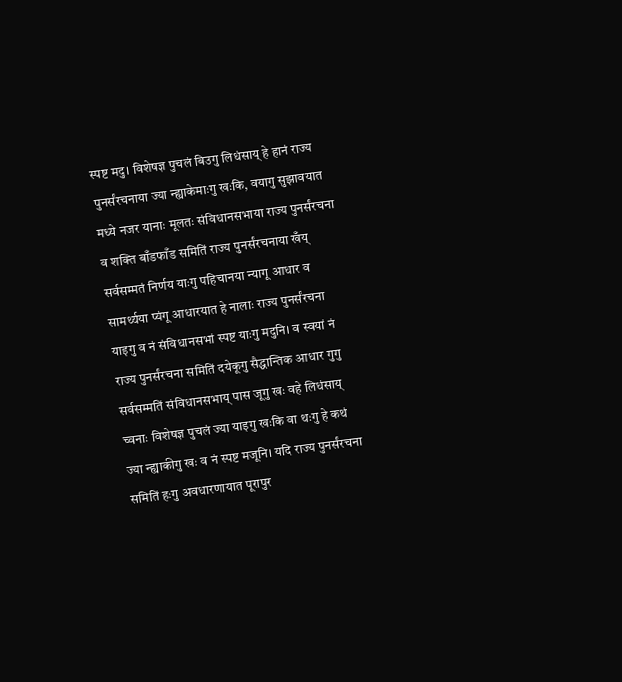स्पष्ट मदु। विशेषज्ञ पुचलं बिउगु लिधंसाय् हे हानं राज्य पुनर्संरचनाया ज्या न्ह्याकेमाःगु खःकि, वयागु सुझावयात मध्ये नजर यानाः मूलतः संविधानसभाया राज्य पुनर्संरचना व शक्ति बाँडफाँड समितिं राज्य पुनर्संरचनाया खँय् सर्वसम्मतं निर्णय याःगु पहिचानया न्यागू आधार व सामर्थ्यया प्यंगू आधारयात हे नालाः राज्य पुनर्संरचना याइगु व नं संविधानसभां स्पष्ट याःगु मदुनि। व स्वयां नं राज्य पुनर्संरचना समितिं दयेकूगु सैद्धान्तिक आधार गुगु सर्वसम्मतिं संविधानसभाय् पास जूगु खः वहे लिधंसाय् च्वनाः विशेषज्ञ पुचलं ज्या याइगु खःकि वा थःगु हे कथं ज्या न्ह्याकीगु खः व नं स्पष्ट मजूनि। यदि राज्य पुनर्संरचना समितिं हःगु अवधारणायात पूरापुर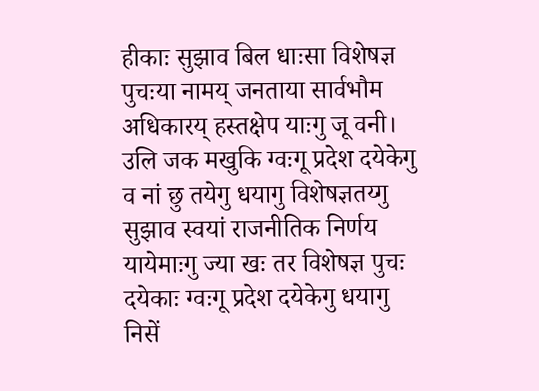हीकाः सुझाव बिल धाःसा विशेषज्ञ पुचःया नामय् जनताया सार्वभौम अधिकारय् हस्तक्षेप याःगु जू वनी। उलि जक मखुकि ग्वःगू प्रदेश दयेकेगु व नां छु तयेगु धयागु विशेषज्ञतय्गु सुझाव स्वयां राजनीतिक निर्णय यायेमाःगु ज्या खः तर विशेषज्ञ पुचः दयेकाः ग्वःगू प्रदेश दयेकेगु धयागु निसें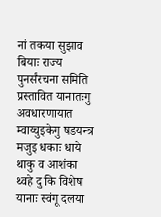नां तकया सुझाव बियाः राज्य पुनर्संरचना समिति प्रस्तावित यानातःगु अवधारणायात म्वाय्चुइकेगु षडयन्त्र मजुइ धकाः धाये थाकु व आशंका थ्वहे दु कि विशेष यानाः स्वंगू दलया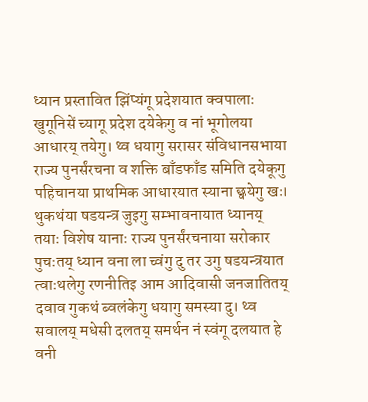ध्यान प्रस्तावित झिंप्यंगू प्रदेशयात क्वपालाः खुगूनिसें च्यागू प्रदेश दयेकेगु व नां भूगोलया आधारय् तयेगु। थ्व धयागु सरासर संविधानसभाया राज्य पुनर्संरचना व शक्ति बाँडफाँड समिति दयेकूगु पहिचानया प्राथमिक आधारयात स्याना छ्वयेगु खः। थुकथंया षडयन्त्र जुइगु सम्भावनायात ध्यानय् तयाः विशेष यानाः राज्य पुनर्संरचनाया सरोकार पुचःतय् ध्यान वना ला च्वंगु दु तर उगु षडयन्त्रयात त्वाःथलेगु रणनीतिइ आम आदिवासी जनजातितय् दवाव गुकथं ब्वलंकेगु धयागु समस्या दु। थ्व सवालय् मधेसी दलतय् समर्थन नं स्वंगू दलयात हे वनी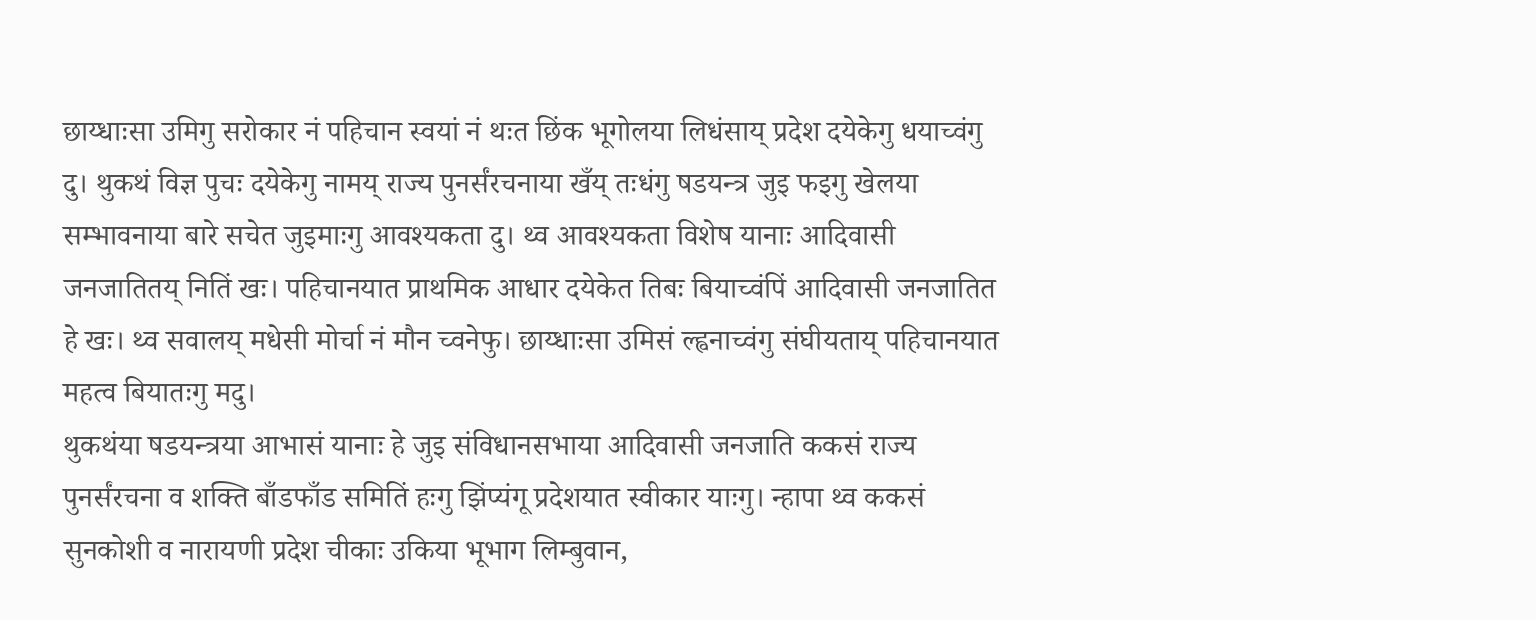छाय्धाःसा उमिगु सरोकार नं पहिचान स्वयां नं थःत छिंक भूगोलया लिधंसाय् प्रदेश दयेकेगु धयाच्वंगु दु। थुकथं विज्ञ पुचः दयेकेगु नामय् राज्य पुनर्संरचनाया खँय् तःधंगु षडयन्त्र जुइ फइगु खेलया सम्भावनाया बारे सचेत जुइमाःगु आवश्यकता दु। थ्व आवश्यकता विशेष यानाः आदिवासी जनजातितय् नितिं खः। पहिचानयात प्राथमिक आधार दयेकेत तिबः बियाच्वंपिं आदिवासी जनजातित हे खः। थ्व सवालय् मधेसी मोर्चा नं मौन च्वनेफु। छाय्धाःसा उमिसं ल्ह्वनाच्वंगु संघीयताय् पहिचानयात महत्व बियातःगु मदु।
थुकथंया षडयन्त्रया आभासं यानाः हे जुइ संविधानसभाया आदिवासी जनजाति ककसं राज्य पुनर्संरचना व शक्ति बाँडफाँड समितिं हःगु झिंप्यंगू प्रदेशयात स्वीकार याःगु। न्हापा थ्व ककसं सुनकोशी व नारायणी प्रदेश चीकाः उकिया भूभाग लिम्बुवान,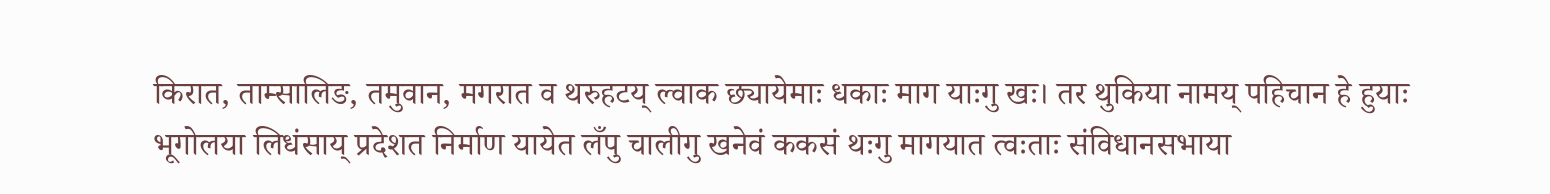किरात, ताम्सालिङ, तमुवान, मगरात व थरुहटय् ल्वाक छ्यायेमाः धकाः माग याःगु खः। तर थुकिया नामय् पहिचान हे हुयाः भूगोलया लिधंसाय् प्रदेशत निर्माण यायेत लँपु चालीगु खनेवं ककसं थःगु मागयात त्वःताः संविधानसभाया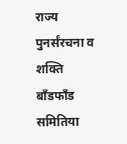राज्य पुनर्संरचना व शक्ति बाँडफाँड समितिया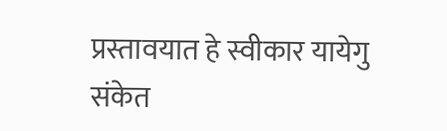प्रस्तावयात हे स्वीकार यायेगु संकेत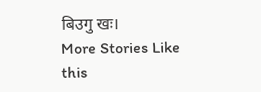बिउगु खः।
More Stories Like this